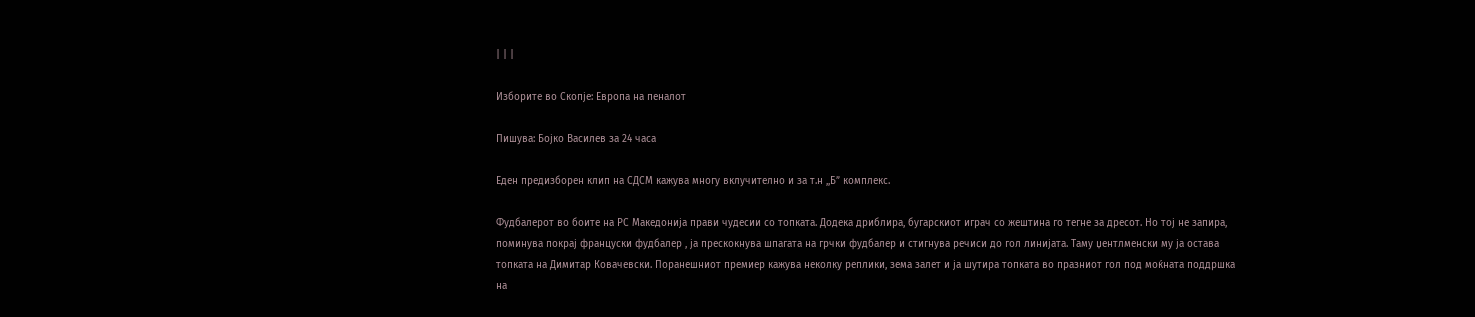| | |

Изборите во Скопје: Европа на пеналот

Пишува: Бојко Василев за 24 часа

Еден предизборен клип на СДСМ кажува многу вклучително и за т.н ,,Б” комплекс.

Фудбалерот во боите на РС Македонија прави чудесии со топката. Додека дриблира, бугарскиот играч со жештина го тегне за дресот. Но тој не запира, поминува покрај француски фудбалер , ја прескокнува шпагата на грчки фудбалер и стигнува речиси до гол линијата. Таму џентлменски му ја остава топката на Димитар Ковачевски. Поранешниот премиер кажува неколку реплики, зема залет и ја шутира топката во празниот гол под моќната поддршка на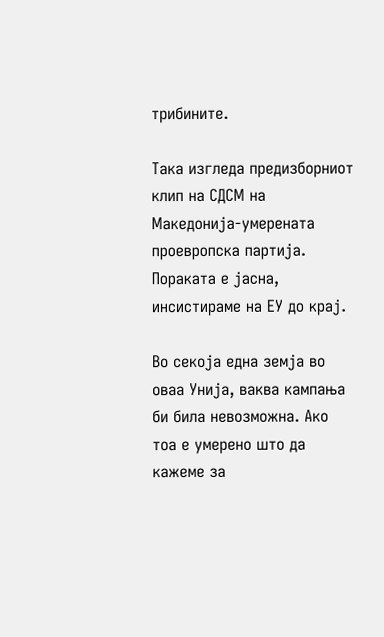трибините.

Така изгледа предизборниот клип на СДСМ на Македонија-умерената проевропска партија.
Пораката е јасна, инсистираме на ЕУ до крај.

Во секоја една земја во оваа Унија, ваква кампања би била невозможна. Ако тоа е умерено што да кажеме за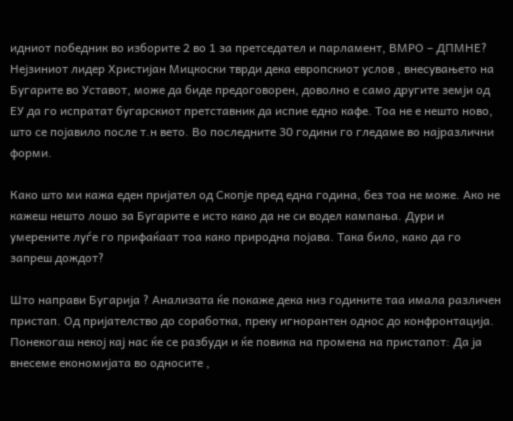идниот победник во изборите 2 во 1 за претседател и парламент, ВМРО – ДПМНЕ? Нејзиниот лидер Христијан Мицкоски тврди дека европскиот услов , внесувањето на Бугарите во Уставот, може да биде предоговорен, доволно е само другите земји од ЕУ да го испратат бугарскиот претставник да испие едно кафе. Тоа не е нешто ново, што се појавило после т.н вето. Во последните 30 години го гледаме во најразлични форми.

Како што ми кажа еден пријател од Скопје пред една година, без тоа не може. Ако не кажеш нешто лошо за Бугарите е исто како да не си водел кампања. Дури и умерените луѓе го прифаќаат тоа како природна појава. Така било, како да го запреш дождот?

Што направи Бугарија ? Анализата ќе покаже дека низ годините таа имала различен пристап. Од пријателство до соработка, преку игнорантен однос до конфронтација. Понекогаш некој кај нас ќе се разбуди и ќе повика на промена на пристапот: Да ја внесеме економијата во односите ,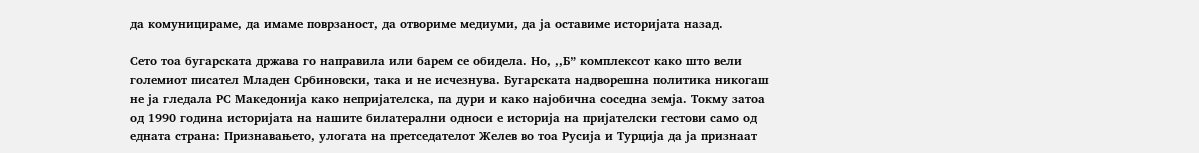да комуницираме, да имаме поврзаност, да отвориме медиуми, да ја оставиме историјата назад.

Сето тоа бугарската држава го направила или барем се обидела. Но, ,,Б” комплексот како што вели големиот писател Младен Србиновски, така и не исчезнува. Бугарската надворешна политика никогаш не ја гледала РС Македонија како непријателска, па дури и како најобична соседна земја. Токму затоа од 1990 година историјата на нашите билатерални односи е историја на пријателски гестови само од едната страна: Признавањето, улогата на претседателот Желев во тоа Русија и Турција да ја признаат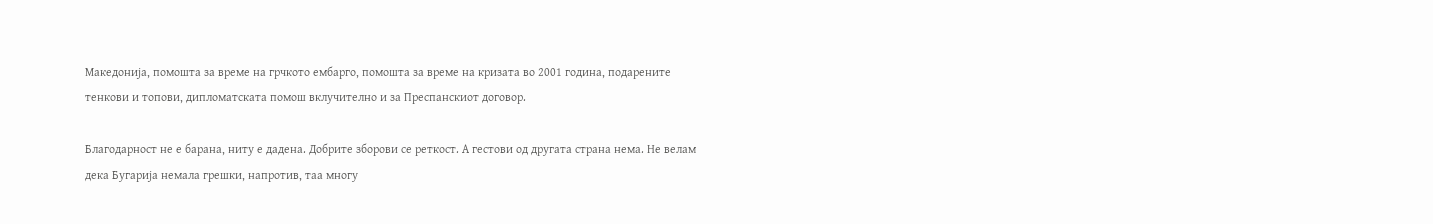Македонија, помошта за време на грчкото ембарго, помошта за време на кризата во 2001 година, подарените тенкови и топови, дипломатската помош вклучително и за Преспанскиот договор.

Благодарност не е барана, ниту е дадена. Добрите зборови се реткост. А гестови од другата страна нема. Не велам дека Бугарија немала грешки, напротив, таа многу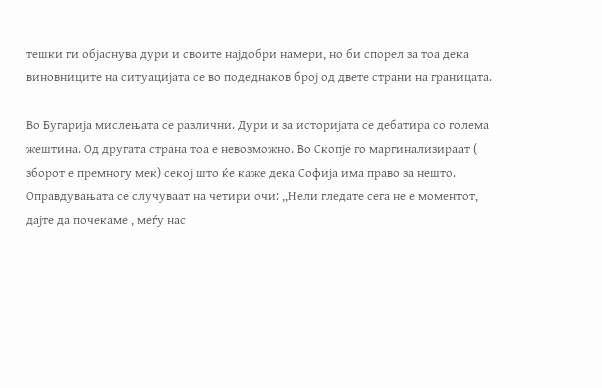тешки ги објаснува дури и своите најдобри намери, но би спорел за тоа дека виновниците на ситуацијата се во подеднаков број од двете страни на границата.

Во Бугарија мислењата се различни. Дури и за историјата се дебатира со голема жештина. Од другата страна тоа е невозможно. Во Скопје го маргинализираат ( зборот е премногу мек) секој што ќе каже дека Софија има право за нешто. Оправдувањата се случуваат на четири очи: ,,Нели гледате сега не е моментот, дајте да почекаме , меѓу нас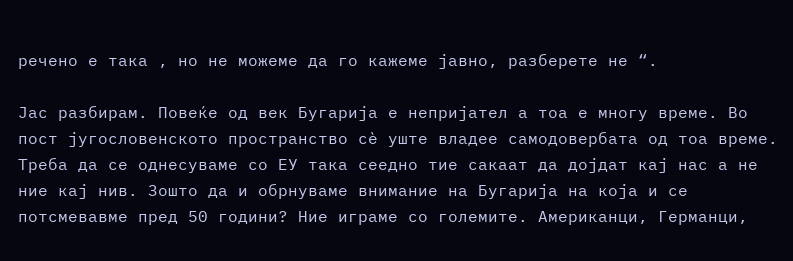речено е така , но не можеме да го кажеме јавно, разберете не “.

Јас разбирам. Повеќе од век Бугарија е непријател а тоа е многу време. Во пост југословенското пространство сѐ уште владее самодовербата од тоа време. Треба да се однесуваме со ЕУ така сеедно тие сакаат да дојдат кај нас а не ние кај нив. Зошто да и обрнуваме внимание на Бугарија на која и се потсмевавме пред 50 години? Ние играме со големите. Американци, Германци,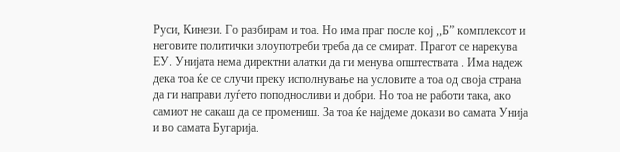Руси, Кинези. Го разбирам и тоа. Но има праг после кој ,,Б” комплексот и неговите политички злоупотреби треба да се смират. Прагот се нарекува ЕУ. Унијата нема директни алатки да ги менува општествата . Има надеж дека тоа ќе се случи преку исполнување на условите а тоа од своја страна да ги направи луѓето поподносливи и добри. Но тоа не работи така, ако самиот не сакаш да се промениш. За тоа ќе најдеме докази во самата Унија и во самата Бугарија.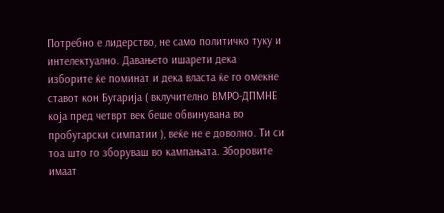Потребно е лидерство, не само политичко туку и интелектуално. Давањето ишарети дека изборите ќе поминат и дека власта ќе го омекне ставот кон Бугарија ( вклучително ВМРО-ДПМНЕ која пред четврт век беше обвинувана во пробугарски симпатии ), веќе не е доволно. Ти си тоа што го зборуваш во кампањата. Зборовите имаат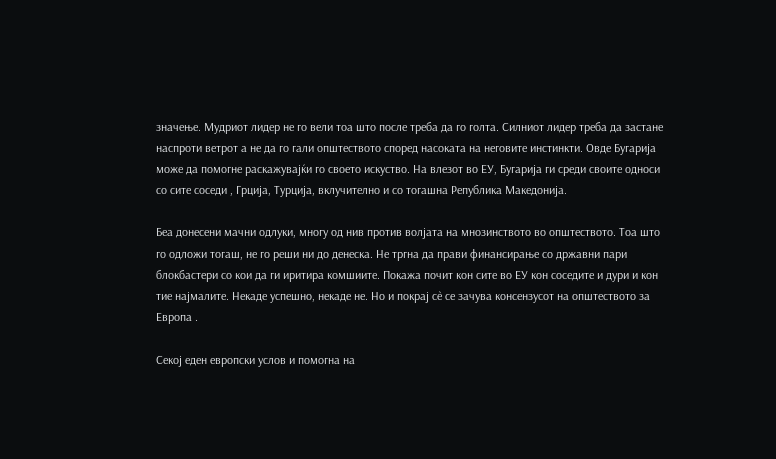значење. Мудриот лидер не го вели тоа што после треба да го голта. Силниот лидер треба да застане наспроти ветрот а не да го гали општеството според насоката на неговите инстинкти. Овде Бугарија може да помогне раскажувајќи го своето искуство. На влезот во ЕУ, Бугарија ги среди своите односи со сите соседи , Грција, Турција, вклучително и со тогашна Република Македонија.

Беа донесени мачни одлуки, многу од нив против волјата на мнозинството во општеството. Тоа што го одложи тогаш, не го реши ни до денеска. Не тргна да прави финансирање со државни пари блокбастери со кои да ги иритира комшиите. Покажа почит кон сите во ЕУ кон соседите и дури и кон тие најмалите. Некаде успешно, некаде не. Но и покрај сѐ се зачува консензусот на општеството за Европа .

Секој еден европски услов и помогна на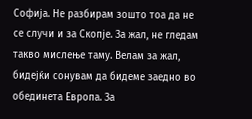Софија. Не разбирам зошто тоа да не се случи и за Скопје. За жал, не гледам такво мислење таму. Велам за жал, бидејќи сонувам да бидеме заедно во обединета Европа. За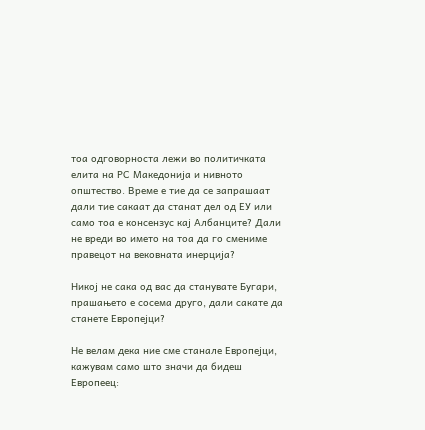тоа одговорноста лежи во политичката елита на РС Македонија и нивното општество. Време е тие да се запрашаат дали тие сакаат да станат дел од ЕУ или само тоа е консензус кај Албанците? Дали не вреди во името на тоа да го смениме правецот на вековната инерција?

Никој не сака од вас да станувате Бугари, прашањето е сосема друго, дали сакате да станете Европејци?

Не велам дека ние сме станале Европејци, кажувам само што значи да бидеш Европеец: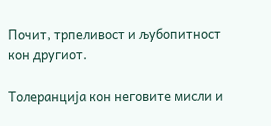Почит, трпеливост и љубопитност кон другиот.

Толеранција кон неговите мисли и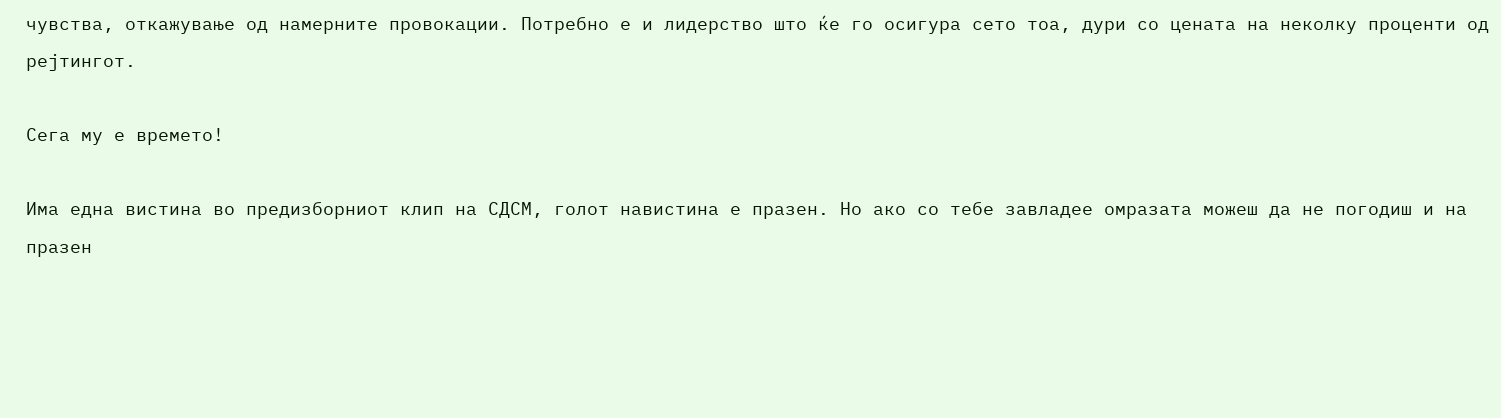чувства, откажување од намерните провокации. Потребно е и лидерство што ќе го осигура сето тоа, дури со цената на неколку проценти од рејтингот.

Сега му е времето!

Има една вистина во предизборниот клип на СДСМ, голот навистина е празен. Но ако со тебе завладее омразата можеш да не погодиш и на празен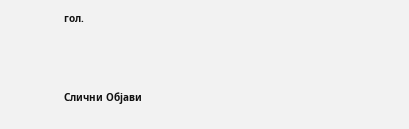гол.



Слични Објави